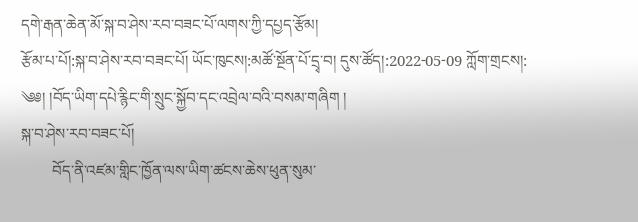དགེ་རྒན་ཆེན་མོ་སྐ་བ་ཤེས་རབ་བཟང་པོ་ལགས་ཀྱི་དཔྱད་རྩོམ།
རྩོམ་པ་པོ།:སྐ་བ་ཤེས་རབ་བཟང་པོ། ཡོང་ཁུངས།:མཚོ་སྔོན་པོ་དྲྭ་བ། དུས་ཚོད།:2022-05-09 ཀློག་གྲངས།:
༄༅། །བོད་ཡིག་དཔེ་རྙིང་གི་སྲུང་སྐྱོབ་དང་འབྲེལ་བའི་བསམ་གཞིག །
སྐ་བ་ཤེས་རབ་བཟང་པོ།
        བོད་ནི་འཛམ་གླིང་ཁྱོན་ལས་ཡིག་ཚངས་ཆེས་ཕུན་སུམ་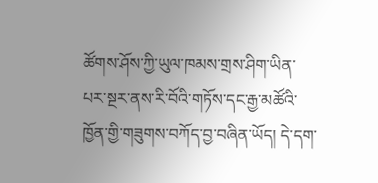ཚོགས་ཤོས་ཀྱི་ཡུལ་ཁམས་གྲས་ཤིག་ཡིན་པར་སྔར་ནས་རི་བོའི་གཏོས་དང་རྒྱ་མཚོའི་ཁྱོན་གྱི་གཟུགས་བཀོད་བྱ་བཞིན་ཡོད། དེ་དག་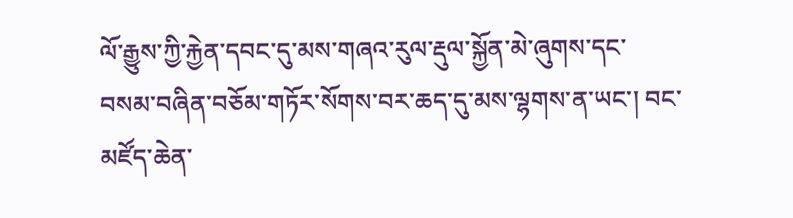ལོ་རྒྱུས་ཀྱི་རྐྱེན་དབང་དུ་མས་གཞའ་རུལ་རྡུལ་སྐྱོན་མེ་ཞུགས་དང་བསམ་བཞིན་བཅོམ་གཏོར་སོགས་བར་ཆད་དུ་མས་ལྷགས་ན་ཡང་། བང་མཛོད་ཆེན་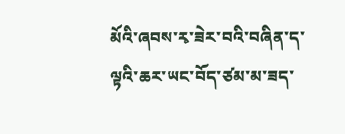མོའི་ཞབས་རྭ་ཟེར་བའི་བཞིན་ད་ལྟའི་ཆར་ཡང་བོད་ཙམ་མ་ཟད་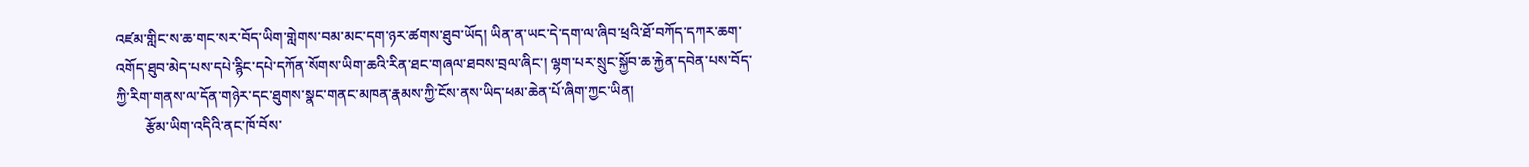འཛམ་གླིང་ས་ཆ་གང་སར་བོད་ཡིག་གླེགས་བམ་མང་དག་ཉར་ཚགས་ཐུབ་ཡོད། ཡིན་ན་ཡང་དེ་དག་ལ་ཞིབ་ཕྲའི་ཐོ་བཀོད་དཀར་ཆག་འགོད་ཐུབ་མེད་པས་དཔེ་རྙིང་དཔེ་དཀོན་སོགས་ཡིག་ཆའི་རིན་ཐང་གཞལ་ཐབས་བྲལ་ཞིང་། ལྷག་པར་སྲུང་སྐྱོབ་ཆ་རྐྱེན་དབེན་པས་བོད་ཀྱི་རིག་གནས་ལ་དོན་གཉེར་དང་ཐུགས་སྣང་གནང་མཁན་རྣམས་ཀྱི་ངོས་ནས་ཡིད་ཕམ་ཆེན་པོ་ཞིག་ཀྱང་ཡིན།
        རྩོམ་ཡིག་འདིའི་ནང་ཁོ་བོས་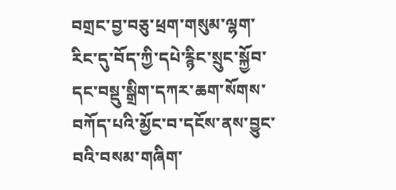བགྲང་བྱ་བཅུ་ཕྲག་གསུམ་ལྷག་རིང་དུ་བོད་ཀྱི་དཔེ་རྙིང་སྲུང་སྐྱོབ་དང་བསྡུ་སྒྲིག་དཀར་ཆག་སོགས་བཀོད་པའི་མྱོང་བ་དངོས་ནས་བྱུང་བའི་བསམ་གཞིག་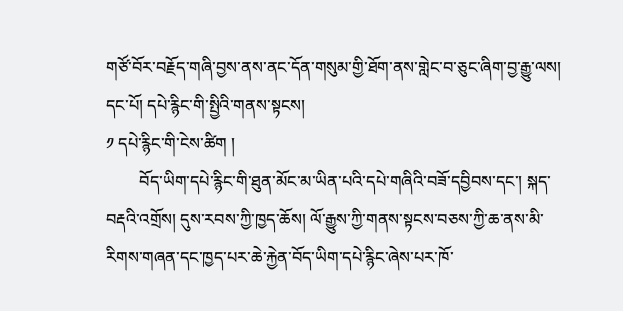གཙོ་བོར་བརྗོད་གཞི་བྱས་ནས་ནང་དོན་གསུམ་གྱི་ཐོག་ནས་གླེང་བ་ཅུང་ཞིག་བྱ་རྒྱུ་ལས།
དང་པོ། དཔེ་རྙིང་གི་སྤྱིའི་གནས་སྟངས།
༡ དཔེ་རྙིང་གི་ངེས་ཚིག །
        བོད་ཡིག་དཔེ་རྙིང་གི་ཐུན་མོང་མ་ཡིན་པའི་དཔེ་གཞིའི་བཟོ་དབྱིབས་དང་། སྐད་བརྡའི་འགྲོས། དུས་རབས་ཀྱི་ཁྱད་ཆོས། ལོ་རྒྱུས་ཀྱི་གནས་སྟངས་བཅས་ཀྱི་ཆ་ནས་མི་རིགས་གཞན་དང་ཁྱད་པར་ཆེ་རྐྱེན་བོད་ཡིག་དཔེ་རྙིང་ཞེས་པར་ཁོ་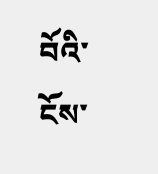བོའི་ངོས་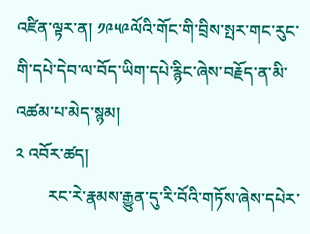འཛིན་ལྟར་ན། ༡༩༥༩ལོའི་གོང་གི་བྲིས་སྤར་གང་རུང་གི་དཔེ་དེབ་ལ་བོད་ཡིག་དཔེ་རྙིང་ཞེས་བརྗོད་ན་མི་འཚམ་པ་མེད་སྙམ།
༢ འབོར་ཚད།
        རང་རེ་རྣམས་རྒྱུན་དུ་རི་བོའི་གཏོས་ཞེས་དཔེར་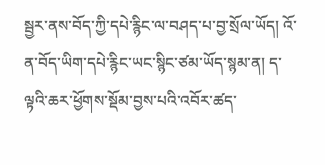སྦྱར་ནས་བོད་ཀྱི་དཔེ་རྙིང་ལ་བཤད་པ་བྱ་སྲོལ་ཡོད། འོ་ན་བོད་ཡིག་དཔེ་རྙིང་ཡང་སྙིང་ཙམ་ཡོད་སྙམ་ན། ད་ལྟའི་ཆར་ཕྱོགས་སྡོམ་བྱས་པའི་འབོར་ཚད་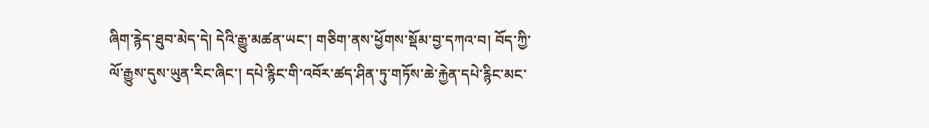ཞིག་རྙེད་ཐུབ་མེད་དེ། དེའི་རྒྱུ་མཚན་ཡང་། གཅིག་ནས་ཕྱོགས་སྡོམ་བྱ་དཀའ་བ། བོད་ཀྱི་ལོ་རྒྱུས་དུས་ཡུན་རིང་ཞིང་། དཔེ་རྙིང་གི་འབོར་ཚད་ཤིན་ཏུ་གཏོས་ཆེ་རྐྱེན་དཔེ་རྙིང་མང་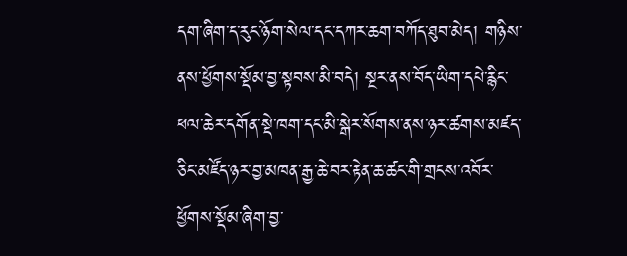དག་ཞིག་ད་རུང་ཉོག་སེལ་དང་དཀར་ཆག་བཀོད་ཐུབ་མེད། གཉིས་ནས་ཕྱོགས་སྡོམ་བྱ་སྟབས་མི་བདེ། སྔར་ནས་བོད་ཡིག་དཔེ་རྙིང་ཕལ་ཆེར་དགོན་སྡེ་ཁག་དང་མི་སྒེར་སོགས་ནས་ཉར་ཚགས་མཛད་ཅིང་མཛོད་ཉར་བྱ་མཁན་རྒྱ་ཆེ་བར་རྟེན་ཆ་ཚང་གི་གྲངས་འབོར་ཕྱོགས་སྡོམ་ཞིག་བྱ་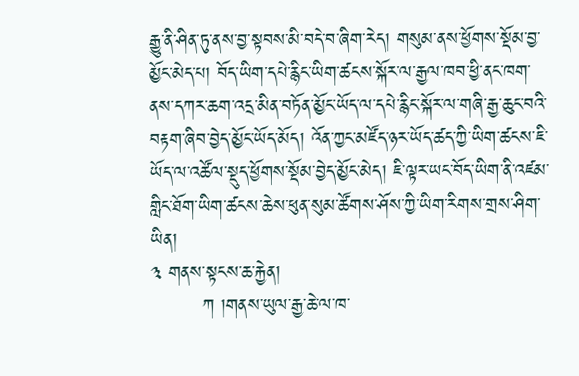རྒྱུ་ནི་ཤིན་ཏུ་ནས་བྱ་སྟབས་མི་བདེ་བ་ཞིག་རེད། གསུམ་ནས་ཕྱོགས་སྡོམ་བྱ་མྱོང་མེད་པ། བོད་ཡིག་དཔེ་རྙིང་ཡིག་ཚངས་སྐོར་ལ་རྒྱལ་ཁབ་ཕྱི་ནང་ཁག་ནས་དཀར་ཆག་འདྲ་མིན་བཏོན་མྱོང་ཡོད་ལ་དཔེ་རྙིང་སྐོར་ལ་གཞི་རྒྱ་ཆུང་བའི་བརྟག་ཞིབ་བྱེད་མྱོང་ཡོད་མོད། འོན་ཀྱང་མཛོད་ཉར་ཡོད་ཚད་ཀྱི་ཡིག་ཚངས་ཇི་ཡོད་ལ་འཚོལ་སྡུད་ཕྱོགས་སྡོམ་བྱེད་མྱོང་མེད། ཇི་ལྟར་ཡང་བོད་ཡིག་ནི་འཛམ་གླིང་ཐོག་ཡིག་ཚངས་ཆེས་ཕུན་སུམ་ཚོགས་ཤོས་ཀྱི་ཡིག་རིགས་གྲས་ཤིག་ཡིན།
༣ གནས་སྟངས་ཆ་རྐྱེན།
        ཀ །གནས་ཡུལ་རྒྱ་ཆེ་ལ་ཁ་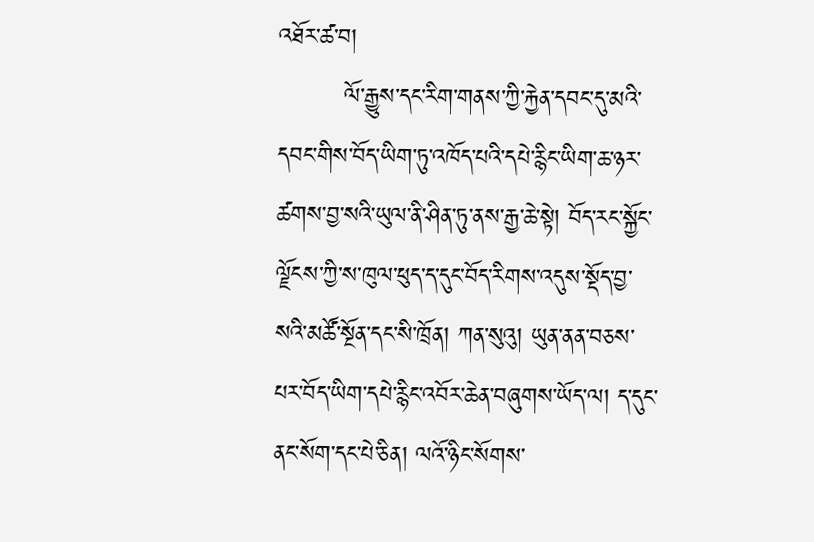འཐོར་ཚ་བ།
        ལོ་རྒྱུས་དང་རིག་གནས་ཀྱི་རྐྱེན་དབང་དུ་མའི་དབང་གིས་བོད་ཡིག་ཏུ་འཁོད་པའི་དཔེ་རྙིང་ཡིག་ཆ་ཉར་ཚགས་བྱ་སའི་ཡུལ་ནི་ཤིན་ཏུ་ནས་རྒྱ་ཆེ་སྟེ། བོད་རང་སྐྱོང་ལྗོངས་ཀྱི་ས་ཁུལ་ཕུད་ད་དུང་བོད་རིགས་འདུས་སྡོད་བྱ་སའི་མཚོ་སྔོན་དང་སི་ཁྲོན། ཀན་སུའུ། ཡུན་ནན་བཅས་པར་བོད་ཡིག་དཔེ་རྙིང་འབོར་ཆེན་བཞུགས་ཡོད་ལ། ད་དུང་ནང་སོག་དང་པེ་ཅིན། ལའོ་ཉིང་སོགས་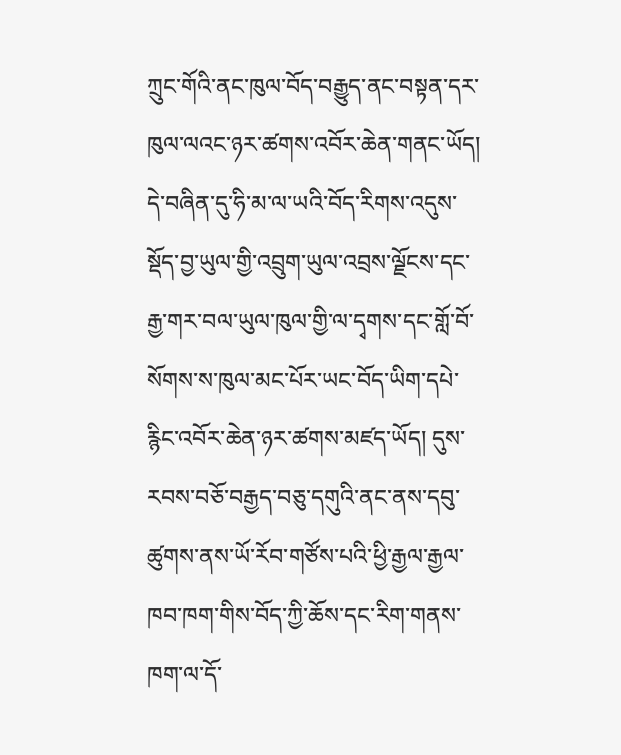ཀྲུང་གོའི་ནང་ཁུལ་བོད་བརྒྱུད་ནང་བསྟན་དར་ཁུལ་ལའང་ཉར་ཚགས་འབོར་ཆེན་གནང་ཡོད། དེ་བཞིན་དུ་ཧི་མ་ལ་ཡའི་བོད་རིགས་འདུས་སྡོད་བྱ་ཡུལ་གྱི་འབྲུག་ཡུལ་འབྲས་ལྗོངས་དང་རྒྱ་གར་བལ་ཡུལ་ཁུལ་གྱི་ལ་དྭགས་དང་གློ་བོ་སོགས་ས་ཁུལ་མང་པོར་ཡང་བོད་ཡིག་དཔེ་རྙིང་འབོར་ཆེན་ཉར་ཚགས་མཛད་ཡོད། དུས་རབས་བཅོ་བརྒྱད་བཅུ་དགུའི་ནང་ནས་དབུ་ཚུགས་ནས་ཡོ་རོབ་གཙོས་པའི་ཕྱི་རྒྱལ་རྒྱལ་ཁབ་ཁག་གིས་བོད་ཀྱི་ཆོས་དང་རིག་གནས་ཁག་ལ་དོ་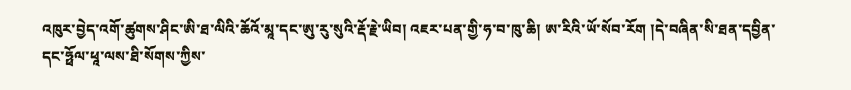འཁུར་བྱེད་འགོ་ཚུགས་ཤིང་ཨི་ཐ་ལིའི་ཆོའོ་མཱ་དང་ཨུ་རུ་སུའི་རྡོ་རྗེ་ཡིབ། འཇར་པན་གྱི་ཧ་བ་ཁུ་ཆི། ཨ་རིའི་ཡོ་སོབ་རོག །དེ་བཞིན་སི་ཐན་དབྱིན་དང་ཧྥོལ་ཕཱ་ལས་ཐི་སོགས་ཀྱིས་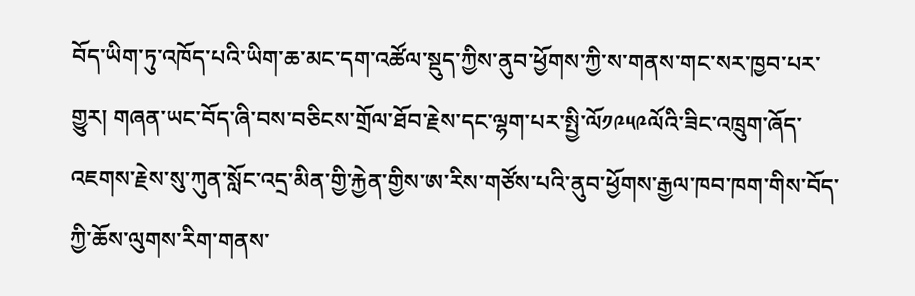བོད་ཡིག་ཏུ་འཁོད་པའི་ཡིག་ཆ་མང་དག་འཚོལ་སྡུད་ཀྱིས་ནུབ་ཕྱོགས་ཀྱི་ས་གནས་གང་སར་ཁྱབ་པར་གྱུར། གཞན་ཡང་བོད་ཞི་བས་བཅིངས་གྲོལ་ཐོབ་རྗེས་དང་ལྷག་པར་སྤྱི་ལོ༡༩༥༩ལོའི་ཟིང་འཁྲུག་ཞོད་འཇགས་རྗེས་སུ་ཀུན་སློང་འདྲ་མིན་གྱི་རྐྱེན་གྱིས་ཨ་རིས་གཙོས་པའི་ནུབ་ཕྱོགས་རྒྱལ་ཁབ་ཁག་གིས་བོད་ཀྱི་ཆོས་ལུགས་རིག་གནས་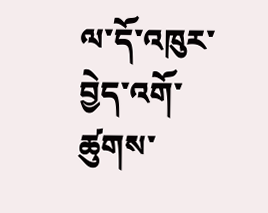ལ་དོ་འཁུར་བྱེད་འགོ་ཚུགས་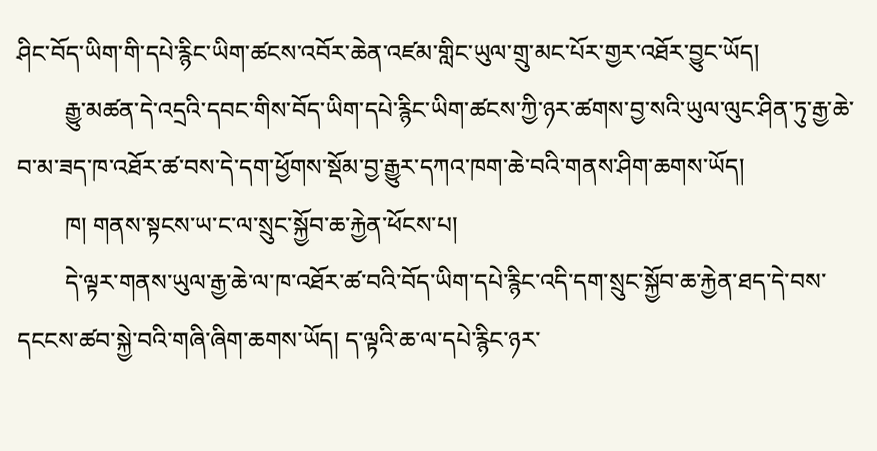ཤིང་བོད་ཡིག་གི་དཔེ་རྙིང་ཡིག་ཚངས་འབོར་ཆེན་འཛམ་གླིང་ཡུལ་གྲུ་མང་པོར་གྱར་འཐོར་བྱུང་ཡོད།
        རྒྱུ་མཚན་དེ་འདྲའི་དབང་གིས་བོད་ཡིག་དཔེ་རྙིང་ཡིག་ཚངས་ཀྱི་ཉར་ཚགས་བྱ་སའི་ཡུལ་ལུང་ཤིན་ཏུ་རྒྱ་ཆེ་བ་མ་ཟད་ཁ་འཐོར་ཚ་བས་དེ་དག་ཕྱོགས་སྡོམ་བྱ་རྒྱུར་དཀའ་ཁག་ཆེ་བའི་གནས་ཤིག་ཆགས་ཡོད།
        ཁ། གནས་སྟངས་ཡ་ང་ལ་སྲུང་སྐྱོབ་ཆ་རྐྱེན་ཕོངས་པ།
        དེ་ལྟར་གནས་ཡུལ་རྒྱ་ཆེ་ལ་ཁ་འཐོར་ཚ་བའི་བོད་ཡིག་དཔེ་རྙིང་འདི་དག་སྲུང་སྐྱོབ་ཆ་རྐྱེན་ཐད་དེ་བས་དངངས་ཚབ་སྐྱེ་བའི་གཞི་ཞིག་ཆགས་ཡོད། ད་ལྟའི་ཆ་ལ་དཔེ་རྙིང་ཉར་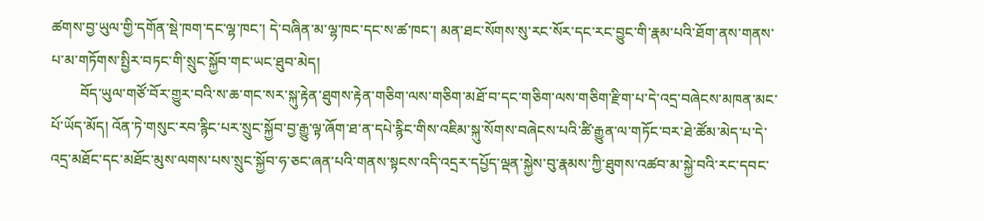ཚགས་བྱ་ཡུལ་གྱི་དགོན་སྡེ་ཁག་དང་ལྷ་ཁང་། དེ་བཞིན་མ་ལྷ་ཁང་དང་ས་ཚ་ཁང་། མན་ཐང་སོགས་སུ་རང་སོར་དང་རང་བྱུང་གི་རྣམ་པའི་ཐོག་ནས་གནས་པ་མ་གཏོགས་སྤྱིར་བཏང་གི་སྲུང་སྐྱོབ་གང་ཡང་ཐུབ་མེད།
        བོད་ཡུལ་གཙོ་བོར་གྱུར་བའི་ས་ཆ་གང་སར་སྐུ་རྟེན་ཐུགས་རྟེན་གཅིག་ལས་གཅིག་མཐོ་བ་དང་གཅིག་ལས་གཅིག་རྫིག་པ་དེ་འདྲ་བཞེངས་མཁན་མང་པོ་ཡོད་མོད། འོན་ཏེ་གསུང་རབ་རྙིང་པར་སྲུང་སྐྱོབ་བྱ་རྒྱུ་ལྟ་ཞོག་ཐ་ན་དཔེ་རྙིང་གིས་འཇིམ་སྐུ་སོགས་བཞེངས་པའི་ཚི་རྒྱུན་ལ་གཏོང་བར་ཐེ་ཚོམ་མེད་པ་དེ་འདྲ་མཐོང་དང་མཐོང་མུས་ལགས་པས་སྲུང་སྐྱོབ་ཧ་ཅང་ཞན་པའི་གནས་སྟངས་འདི་འདྲར་དཔྱོད་ལྡན་སྐྱེས་བུ་རྣམས་ཀྱི་ཐུགས་འཚབ་མ་སྐྱེ་བའི་རང་དབང་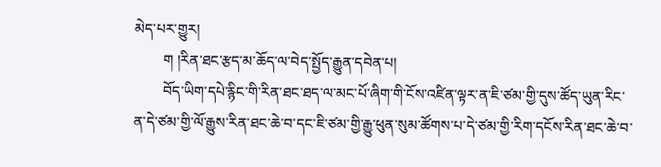མེད་པར་གྱུར།
        ག །རིན་ཐང་རྩད་མ་ཆོད་ལ་བེད་སྤྱོད་རྒྱུན་དབེན་པ།
        བོད་ཡིག་དཔེ་རྙིང་གི་རིན་ཐང་ཐད་ལ་མང་པོ་ཞིག་གི་ངོས་འཛིན་ལྟར་ན་ཇི་ཙམ་གྱི་དུས་ཚོད་ཡུན་རིང་ན་དེ་ཙམ་གྱི་ལོ་རྒྱུས་རིན་ཐང་ཆེ་བ་དང་ཇི་ཙམ་གྱི་རྒྱུ་ཕུན་སུམ་ཚོགས་པ་དེ་ཙམ་གྱི་རིག་དངོས་རིན་ཐང་ཆེ་བ་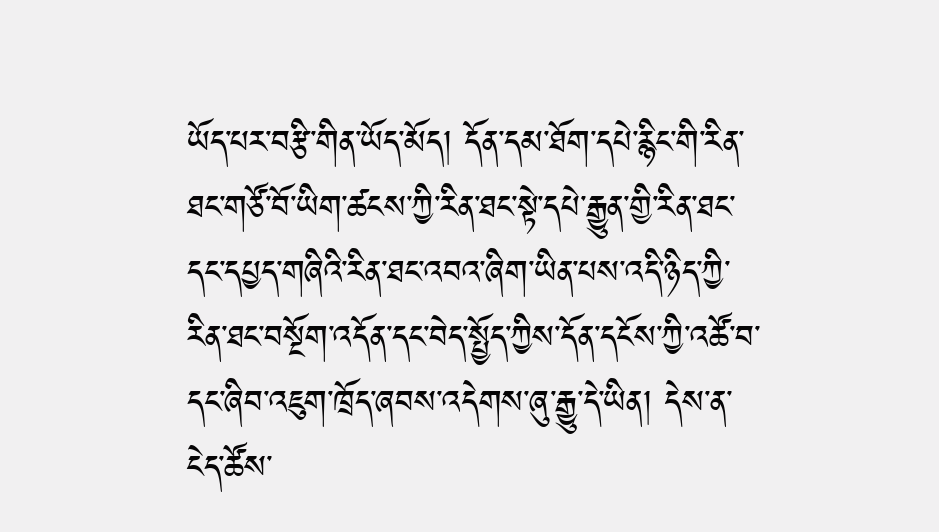ཡོད་པར་བརྩི་གིན་ཡོད་མོད། དོན་དམ་ཐོག་དཔེ་རྙིང་གི་རིན་ཐང་གཙོ་བོ་ཡིག་ཚངས་ཀྱི་རིན་ཐང་སྟེ་དཔེ་རྒྱུན་གྱི་རིན་ཐང་དང་དཔྱད་གཞིའི་རིན་ཐང་འབའ་ཞིག་ཡིན་པས་འདི་ཉིད་ཀྱི་རིན་ཐང་བསྔོག་འདོན་དང་བེད་སྤྱོད་ཀྱིས་དོན་དངོས་ཀྱི་འཚོ་བ་དང་ཞིབ་འཇུག་ཁྲོད་ཞབས་འདེགས་ཞུ་རྒྱུ་དེ་ཡིན། དེས་ན་ངེད་ཚོས་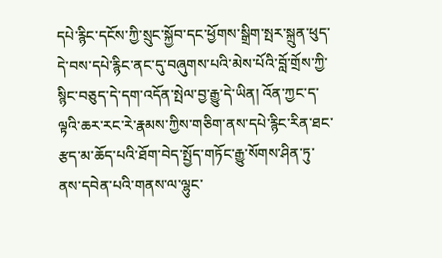དཔེ་རྙིང་དངོས་ཀྱི་སྲུང་སྐྱོབ་དང་ཕྱོགས་སྒྲིག་སྤར་སྐྲུན་ཕུད་དེ་བས་དཔེ་རྙིང་ནང་དུ་བཞུགས་པའི་མེས་པོའི་བློ་གྲོས་ཀྱི་སྙིང་བཅུད་དེ་དག་འདོན་སྤེལ་བྱ་རྒྱུ་དེ་ཡིན། འོན་ཀྱང་ད་ལྟའི་ཆར་རང་རེ་རྣམས་ཀྱིས་གཅིག་ནས་དཔེ་རྙིང་རིན་ཐང་རྩད་མ་ཆོད་པའི་ཐོག་བེད་སྤྱོད་གཏོང་རྒྱུ་སོགས་ཤིན་ཏུ་ནས་དབེན་པའི་གནས་ལ་ལྷུང་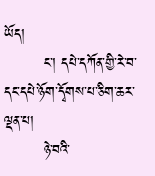ཡོད།
        ང་། དཔེ་དཀོན་གྱི་རེ་བ་དང་དཔེ་ཉོག་དྭོགས་པ་ཅིག་ཆར་ལྡན་པ།
        ཉེ་བའི་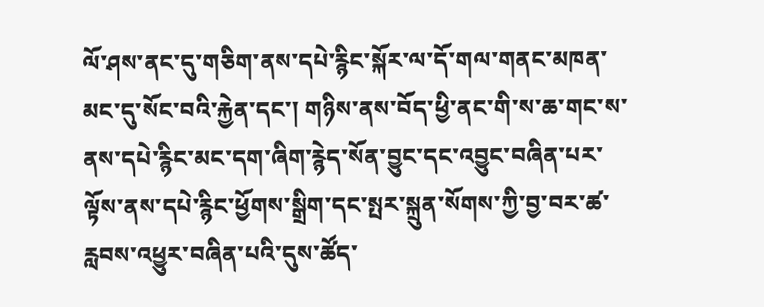ལོ་ཤས་ནང་དུ་གཅིག་ནས་དཔེ་རྙིང་སྐོར་ལ་དོ་གལ་གནང་མཁན་མང་དུ་སོང་བའི་རྐྱེན་དང་། གཉིས་ནས་བོད་ཕྱི་ནང་གི་ས་ཆ་གང་ས་ནས་དཔེ་རྙིང་མང་དག་ཞིག་རྙེད་སོན་བྱུང་དང་འབྱུང་བཞིན་པར་ལྟོས་ནས་དཔེ་རྙིང་ཕྱོགས་སྒྲིག་དང་སྤར་སྐྲུན་སོགས་ཀྱི་བྱ་བར་ཚ་རླབས་འཕྱུར་བཞིན་པའི་དུས་ཚོད་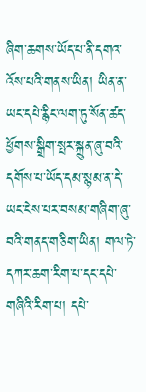ཞིག་ཆགས་ཡོད་པ་ནི་དགའ་འོས་པའི་གནས་ཡིན། ཡིན་ན་ཡང་དཔེ་རྙིང་ལག་ཏུ་སོན་ཚད་ཕྱོགས་སྒྲིག་སྤར་སྐྲུན་ཞུ་བའི་དགོས་པ་ཡོད་དམ་སྙམ་ན་དེ་ཡང་ངེས་པར་བསམ་གཞིག་ཞུ་བའི་གནད་གཅིག་ཡིན། གལ་ཏེ་དཀར་ཆག་རིག་པ་དང་དཔེ་གཞིའི་རིག་པ། དཔེ་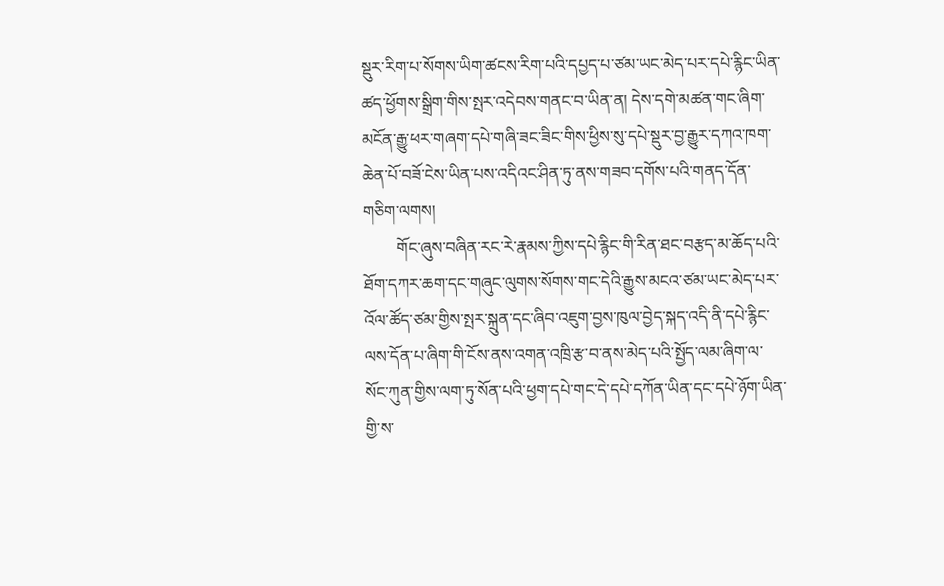སྡུར་རིག་པ་སོགས་ཡིག་ཚངས་རིག་པའི་དཔྱད་པ་ཙམ་ཡང་མེད་པར་དཔེ་རྙིང་ཡིན་ཚད་ཕྱོགས་སྒྲིག་གིས་སྤར་འདེབས་གནང་བ་ཡིན་ན། དེས་དགེ་མཚན་གང་ཞིག་མངོན་རྒྱུ་ཕར་གཞག་དཔེ་གཞི་ཟང་ཟིང་གིས་ཕྱིས་སུ་དཔེ་སྡུར་བྱ་རྒྱུར་དཀའ་ཁག་ཆེན་པོ་བཟོ་ངེས་ཡིན་པས་འདིའང་ཤིན་ཏུ་ནས་གཟབ་དགོས་པའི་གནད་དོན་གཅིག་ལགས།
        གོང་ཞུས་བཞིན་རང་རེ་རྣམས་ཀྱིས་དཔེ་རྙིང་གི་རིན་ཐང་བརྩད་མ་ཆོད་པའི་ཐོག་དཀར་ཆག་དང་གཞུང་ལུགས་སོགས་གང་དེའི་རྒྱུས་མངའ་ཙམ་ཡང་མེད་པར་འོལ་ཚོད་ཙམ་གྱིས་སྤར་སྐྲུན་དང་ཞིབ་འཇུག་བྱས་ཁུལ་བྱེད་སྐད་འདི་ནི་དཔེ་རྙིང་ལས་དོན་པ་ཞིག་གི་ངོས་ནས་འགན་འཁྲི་རྩ་བ་ནས་མེད་པའི་སྤྱོད་ལམ་ཞིག་ལ་སོང་ཀུན་གྱིས་ལག་ཏུ་སོན་པའི་ཕྱག་དཔེ་གང་དེ་དཔེ་དཀོན་ཡིན་དང་དཔེ་ཉོག་ཡིན་གྱི་ས་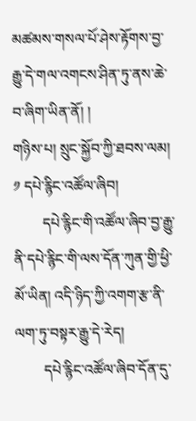མཚམས་གསལ་པོ་ཤེས་རྟོགས་བྱ་རྒྱུ་དེ་གལ་འགངས་ཤིན་ཏུ་ནས་ཆེ་བ་ཞིག་ཡིན་ནོ། །
གཉིས་པ། སྲུང་སྐྱོབ་ཀྱི་ཐབས་ལམ།
༡ དཔེ་རྙིང་འཚོལ་ཞིབ།
        དཔེ་རྙིང་གི་འཚོལ་ཞིབ་བྱ་རྒྱུ་ནི་དཔེ་རྙིང་གི་ལས་དོན་ཀུན་གྱི་ཕྱི་མོ་ཡིན། འདི་ཉིད་ཀྱི་འགག་རྩ་ནི་ལག་ཏུ་བསྟར་རྒྱུ་དེ་རེད།
        དཔེ་རྙིང་འཚོལ་ཞིབ་དོན་དུ་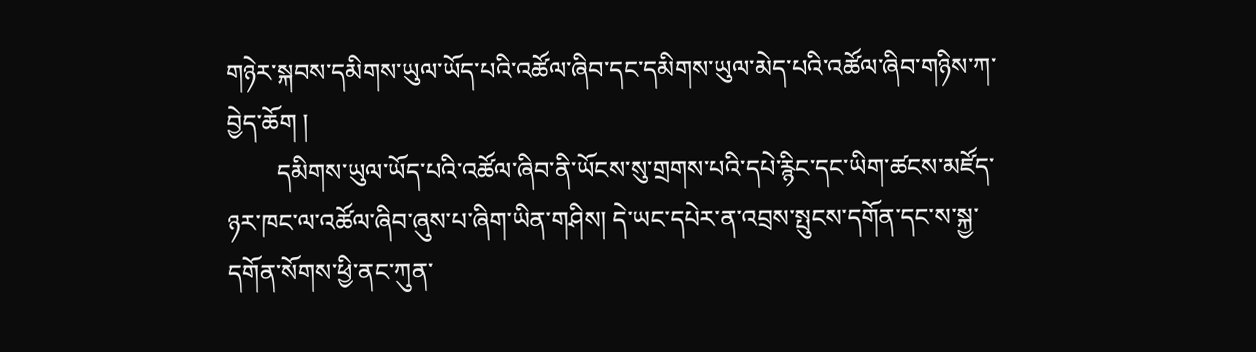གཉེར་སྐབས་དམིགས་ཡུལ་ཡོད་པའི་འཚོལ་ཞིབ་དང་དམིགས་ཡུལ་མེད་པའི་འཚོལ་ཞིབ་གཉིས་ཀ་བྱེད་ཆོག །
        དམིགས་ཡུལ་ཡོད་པའི་འཚོལ་ཞིབ་ནི་ཡོངས་སུ་གྲགས་པའི་དཔེ་རྙིང་དང་ཡིག་ཚངས་མཛོད་ཉར་ཁང་ལ་འཚོལ་ཞིབ་ཞུས་པ་ཞིག་ཡིན་གཤིས། དེ་ཡང་དཔེར་ན་འབྲས་སྤུངས་དགོན་དང་ས་སྐྱ་དགོན་སོགས་ཕྱི་ནང་ཀུན་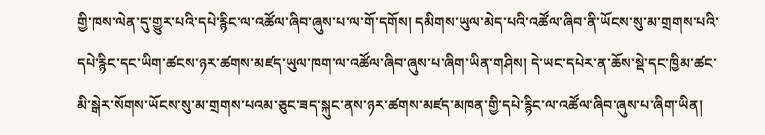གྱི་ཁས་ལེན་དུ་གྱུར་པའི་དཔེ་རྙིང་ལ་འཚོལ་ཞིབ་ཞུས་པ་ལ་གོ་དགོས། དམིགས་ཡུལ་མེད་པའི་འཚོལ་ཞིབ་ནི་ཡོངས་སུ་མ་གྲགས་པའི་དཔེ་རྙིང་དང་ཡིག་ཚངས་ཉར་ཚགས་མཛད་ཡུལ་ཁག་ལ་འཚོལ་ཞིབ་ཞུས་པ་ཞིག་ཡིན་གཤིས། དེ་ཡང་དཔེར་ན་ཆོས་སྡེ་དང་ཁྱིམ་ཚང་མི་སྒེར་སོགས་ཡོངས་སུ་མ་གྲགས་པའམ་ཅུང་ཟད་སྐུང་ནས་ཉར་ཚགས་མཛད་མཁན་གྱི་དཔེ་རྙིང་ལ་འཚོལ་ཞིབ་ཞུས་པ་ཞིག་ཡིན།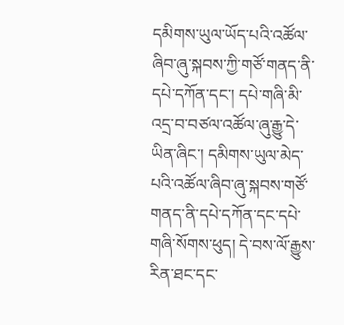དམིགས་ཡུལ་ཡོད་པའི་འཚོལ་ཞིབ་ཞུ་སྐབས་ཀྱི་གཙོ་གནད་ནི་དཔེ་དཀོན་དང་། དཔེ་གཞི་མི་འདྲ་བ་བཙལ་འཚོལ་ཞུ་རྒྱུ་དེ་ཡིན་ཞིང་། དམིགས་ཡུལ་མེད་པའི་འཚོལ་ཞིབ་ཞུ་སྐབས་གཙོ་གནད་ནི་དཔེ་དཀོན་དང་དཔེ་གཞི་སོགས་ཕུད། དེ་བས་ལོ་རྒྱུས་རིན་ཐང་དང་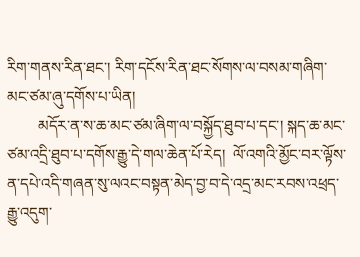རིག་གནས་རིན་ཐང་། རིག་དངོས་རིན་ཐང་སོགས་ལ་བསམ་གཞིག་མང་ཙམ་ཞུ་དགོས་པ་ཡིན།
        མདོར་ན་ས་ཆ་མང་ཙམ་ཞིག་ལ་བསྐྱོད་ཐུབ་པ་དང་། སྐད་ཆ་མང་ཙམ་འདྲི་ཐུབ་པ་དགོས་རྒྱུ་དེ་གལ་ཆེན་པོ་རེད།  ལོ་འགའི་མྱོང་བར་ལྟོས་ན་དཔེ་འདི་གཞན་སུ་ལའང་བསྟན་མེད་བྱ་བ་དེ་འདྲ་མང་རབས་འཕྲད་རྒྱུ་འདུག་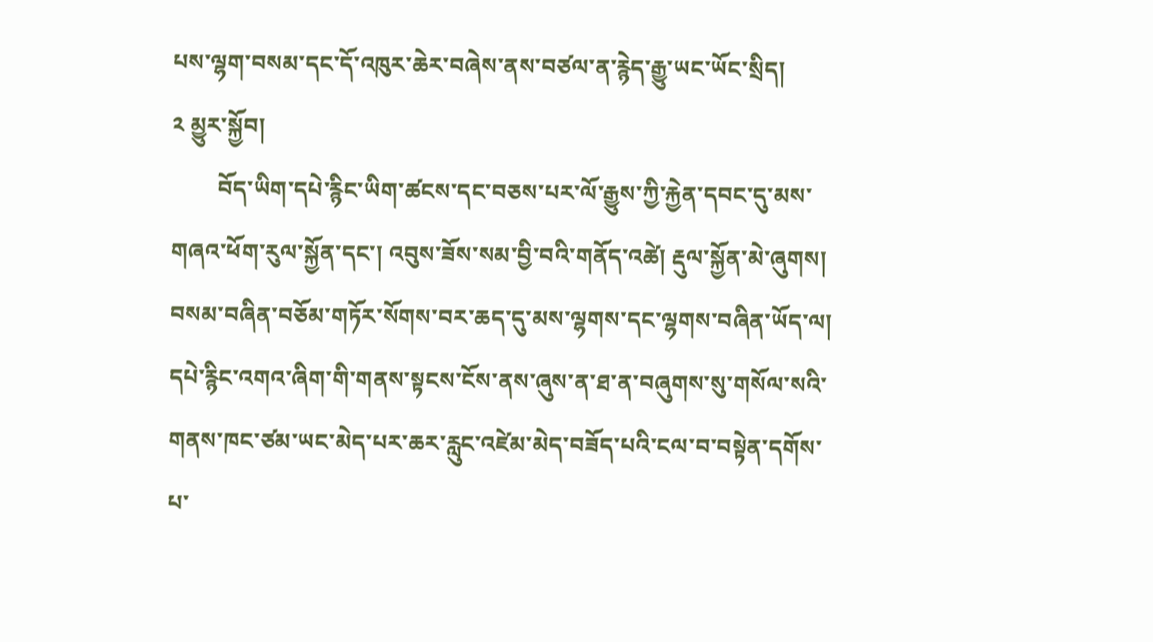པས་ལྷག་བསམ་དང་དོ་འཁུར་ཆེར་བཞེས་ནས་བཙལ་ན་རྙེད་རྒྱུ་ཡང་ཡོང་སྲིད།
༢ མྱུར་སྐྱོབ།
        བོད་ཡིག་དཔེ་རྙིང་ཡིག་ཚངས་དང་བཅས་པར་ལོ་རྒྱུས་ཀྱི་རྐྱེན་དབང་དུ་མས་གཞའ་ཕོག་རུལ་སྐྱོན་དང་། འབུས་ཟོས་སམ་བྱི་བའི་གནོད་འཚེ། རྡུལ་སྐྱོན་མེ་ཞུགས། བསམ་བཞིན་བཅོམ་གཏོར་སོགས་བར་ཆད་དུ་མས་ལྷགས་དང་ལྷགས་བཞིན་ཡོད་ལ། དཔེ་རྙིང་འགའ་ཞིག་གི་གནས་སྟངས་ངོས་ནས་ཞུས་ན་ཐ་ན་བཞུགས་སུ་གསོལ་སའི་གནས་ཁང་ཙམ་ཡང་མེད་པར་ཆར་རླུང་འཛེམ་མེད་བཟོད་པའི་ངལ་བ་བསྟེན་དགོས་པ་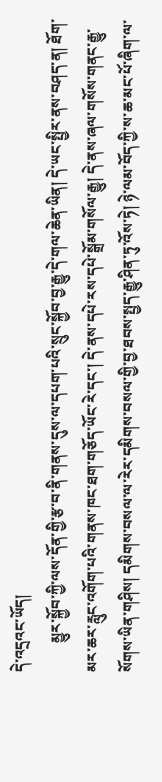དེ་འདྲའང་ཡོད།
        མྱུར་སྐྱོབ་ཀྱི་ལས་དོན་གྱི་རྩ་བ་ནི་གནས་དུས་ལ་དཔག་པའི་སྲུང་སྐྱོབ་བྱ་རྒྱུ་དེ་གལ་ཆེན་ཡིན། དེ་ཡང་སྤྱིར་ནས་བཤད་ན། ཐོག་མར་ཆར་རླུང་འགོག་པའི་གནས་ཁང་ཐག་གཅོད་ཡོང་རེ་དང་། དེ་ནས་དཔེ་རས་དཔེ་སྒྲོམ་གསོལ་རྒྱུ། དེ་ནས་ཞལ་གསོས་གནང་རྒྱུ་སོགས་ཡིན་གཤིས། དམིགས་བསལ་ལ་རེར་དམིགས་བསལ་གྱི་བྱ་ཐབས་སྤྱད་རྒྱུ་ཤིན་ཏུ་འོས་ཏེ། ཉེ་ལམ་བོད་ཀྱི་ས་ཆ་མང་པོ་ཞིག་ལ་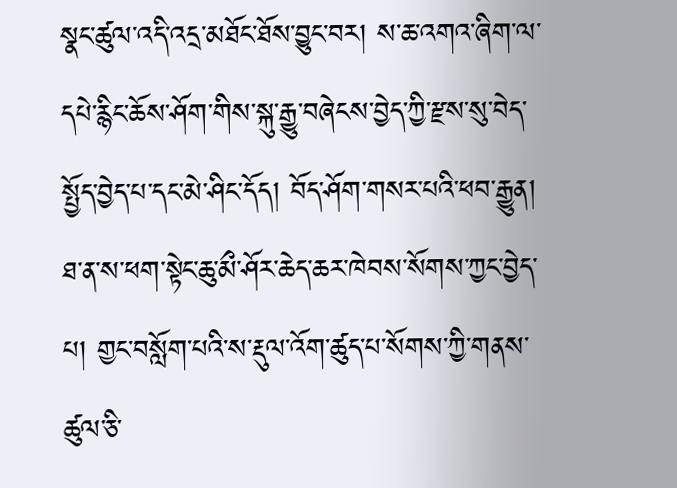སྣང་ཚུལ་འདི་འདྲ་མཐོང་ཐོས་བྱུང་བར། ས་ཆ་འགའ་ཞིག་ལ་དཔེ་རྙིང་ཆོས་ཤོག་གིས་སྐུ་རྒྱུ་བཞེངས་བྱེད་ཀྱི་རྫས་སུ་བེད་སྤྱོད་བྱེད་པ་དང་མེ་ཤིང་དོད། བོད་ཤོག་གསར་པའི་ཕབ་རྒྱུན། ཐ་ན་ས་ཕག་སྟེང་ཆུ་མྀ་ཤོར་ཆེད་ཆར་ཁེབས་སོགས་ཀྱང་བྱེད་པ། གྱང་བསློག་པའི་ས་རྡུལ་འོག་ཚུད་པ་སོགས་ཀྱི་གནས་ཚུལ་ཅི་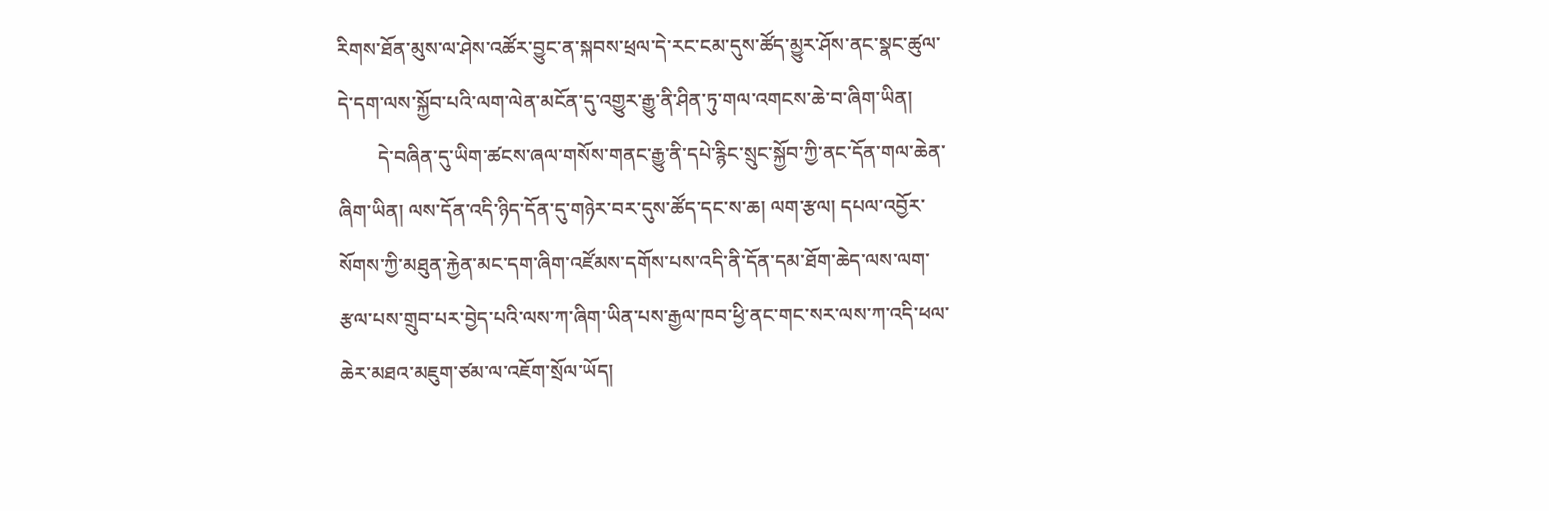རིགས་ཐོན་མུས་ལ་ཤེས་འཚོར་བྱུང་ན་སྐབས་ཕྲལ་དེ་རང་ངམ་དུས་ཚོད་མྱུར་ཤོས་ནང་སྣང་ཚུལ་དེ་དག་ལས་སྐྱོབ་པའི་ལག་ལེན་མངོན་དུ་འགྱུར་རྒྱུ་ནི་ཤིན་ཏུ་གལ་འགངས་ཆེ་བ་ཞིག་ཡིན།
        དེ་བཞིན་དུ་ཡིག་ཚངས་ཞལ་གསོས་གནང་རྒྱུ་ནི་དཔེ་རྙིང་སྲུང་སྐྱོབ་ཀྱི་ནང་དོན་གལ་ཆེན་ཞིག་ཡིན། ལས་དོན་འདི་ཉིད་དོན་དུ་གཉེར་བར་དུས་ཚོད་དང་ས་ཆ། ལག་རྩལ། དཔལ་འབྱོར་སོགས་ཀྱི་མཐུན་རྐྱེན་མང་དག་ཞིག་འཛོམས་དགོས་པས་འདི་ནི་དོན་དམ་ཐོག་ཆེད་ལས་ལག་རྩལ་པས་གྲུབ་པར་བྱེད་པའི་ལས་ཀ་ཞིག་ཡིན་པས་རྒྱལ་ཁབ་ཕྱི་ནང་གང་སར་ལས་ཀ་འདི་ཕལ་ཆེར་མཐའ་མཇུག་ཙམ་ལ་འཇོག་སྲོལ་ཡོད།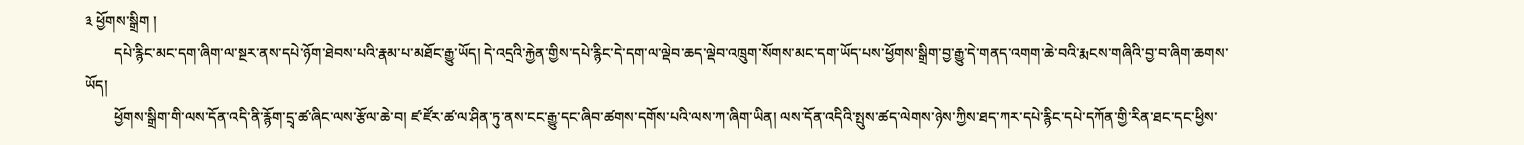༣ ཕྱོགས་སྒྲིག །
        དཔེ་རྙིང་མང་དག་ཞིག་ལ་སྔར་ནས་དཔེ་ཉོག་ཐེབས་པའི་རྣམ་པ་མཐོང་རྒྱུ་ཡོད། དེ་འདྲའི་རྐྱེན་གྱིས་དཔེ་རྙིང་དེ་དག་ལ་ལྡེབ་ཆད་ལྡེབ་འཁྲུག་སོགས་མང་དག་ཡོད་པས་ཕྱོགས་སྒྲིག་བྱ་རྒྱུ་དེ་གནད་འགག་ཆེ་བའི་རྨངས་གཞིའི་བྱ་བ་ཞིག་ཆགས་ཡོད།
        ཕྱོགས་སྒྲིག་གི་ལས་དོན་འདི་ནི་རྙོག་དྲྭ་ཚ་ཞིང་ལས་རྩོལ་ཆེ་བ། ཛ་ཛོར་ཚ་ལ་ཤིན་ཏུ་ནས་ངང་རྒྱུ་དང་ཞིབ་ཚགས་དགོས་པའི་ལས་ཀ་ཞིག་ཡིན། ལས་དོན་འདིའི་སྤུས་ཚད་ལེགས་ཉེས་ཀྱིས་ཐད་ཀར་དཔེ་རྙིང་དཔེ་དཀོན་གྱི་རིན་ཐང་དང་ཕྱིས་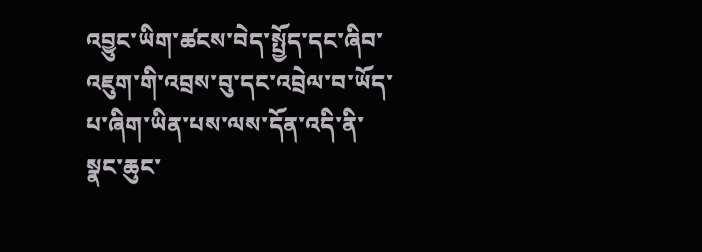འབྱུང་ཡིག་ཚངས་བེད་སྤྱོད་དང་ཞིབ་འཇུག་གི་འབྲས་བུ་དང་འབྲེལ་བ་ཡོད་པ་ཞིག་ཡིན་པས་ལས་དོན་འདི་ནི་སྣང་ཆུང་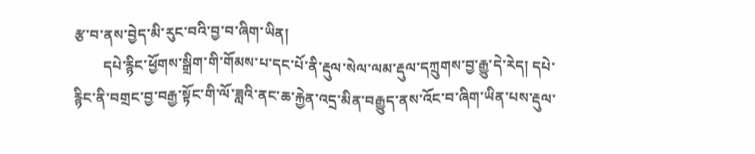རྩ་བ་ནས་བྱེད་མི་རུང་བའི་བྱ་བ་ཞིག་ཡིན།
        དཔེ་རྙིང་ཕྱོགས་སྒྲིག་གི་གོམས་པ་དང་པོ་ནི་རྡུལ་སེལ་ལམ་རྡུལ་དཀྲུགས་བྱ་རྒྱུ་དེ་རེད། དཔེ་རྙིང་ནི་བགྲང་བྱ་བརྒྱ་སྟོང་གི་ལོ་ཟླའི་ནང་ཆ་རྐྱེན་འདྲ་མིན་བརྒྱུད་ནས་འོང་བ་ཞིག་ཡིན་པས་རྡུལ་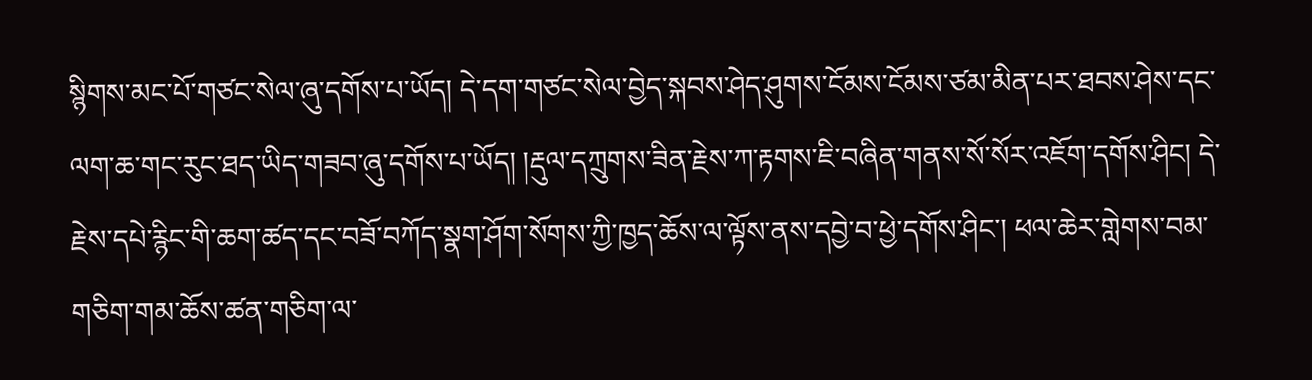སྙིགས་མང་པོ་གཙང་སེལ་ཞུ་དགོས་པ་ཡོད། དེ་དག་གཙང་སེལ་བྱེད་སྐབས་ཤེད་ཤུགས་ངོམས་ངོམས་ཙམ་མིན་པར་ཐབས་ཤེས་དང་ལག་ཆ་གང་རུང་ཐད་ཡིད་གཟབ་ཞུ་དགོས་པ་ཡོད། །རྡུལ་དཀྲུགས་ཟིན་རྗེས་ཀ་རྟགས་ཇི་བཞིན་གནས་སོ་སོར་འཇོག་དགོས་ཤིང། དེ་རྗེས་དཔེ་རྙིང་གི་ཆག་ཚད་དང་བཟོ་བཀོད་སྣག་ཤོག་སོགས་ཀྱི་ཁྱད་ཆོས་ལ་ལྟོས་ནས་དབྱེ་བ་ཕྱེ་དགོས་ཤིང་། ཕལ་ཆེར་གླེགས་བམ་གཅིག་གམ་ཆོས་ཚན་གཅིག་ལ་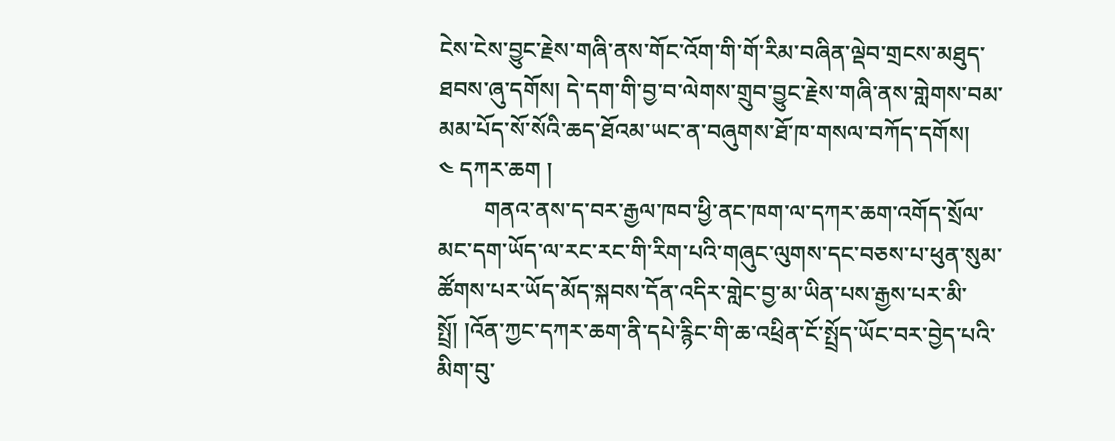ངེས་ངེས་བྱུང་རྗེས་གཞི་ནས་གོང་འོག་གི་གོ་རིམ་བཞིན་ལྡེབ་གྲངས་མཐུད་ཐབས་ཞུ་དགོས། དེ་དག་གི་བྱ་བ་ལེགས་གྲུབ་བྱུང་རྗེས་གཞི་ནས་གླེགས་བམ་མམ་པོད་སོ་སོའི་ཆད་ཐོའམ་ཡང་ན་བཞུགས་ཐོ་ཁ་གསལ་བཀོད་དགོས།
༤ དཀར་ཆག །
        གནའ་ནས་ད་བར་རྒྱལ་ཁབ་ཕྱི་ནང་ཁག་ལ་དཀར་ཆག་འགོད་སྲོལ་མང་དག་ཡོད་ལ་རང་རང་གི་རིག་པའི་གཞུང་ལུགས་དང་བཅས་པ་ཕུན་སུམ་ཚོགས་པར་ཡོད་མོད་སྐབས་དོན་འདིར་གླེང་བྱ་མ་ཡིན་པས་རྒྱས་པར་མི་སྤྲོ། །འོན་ཀྱང་དཀར་ཆག་ནི་དཔེ་རྙིང་གི་ཆ་འཕྲིན་ངོ་སྤྲོད་ཡོང་བར་བྱེད་པའི་མིག་བུ་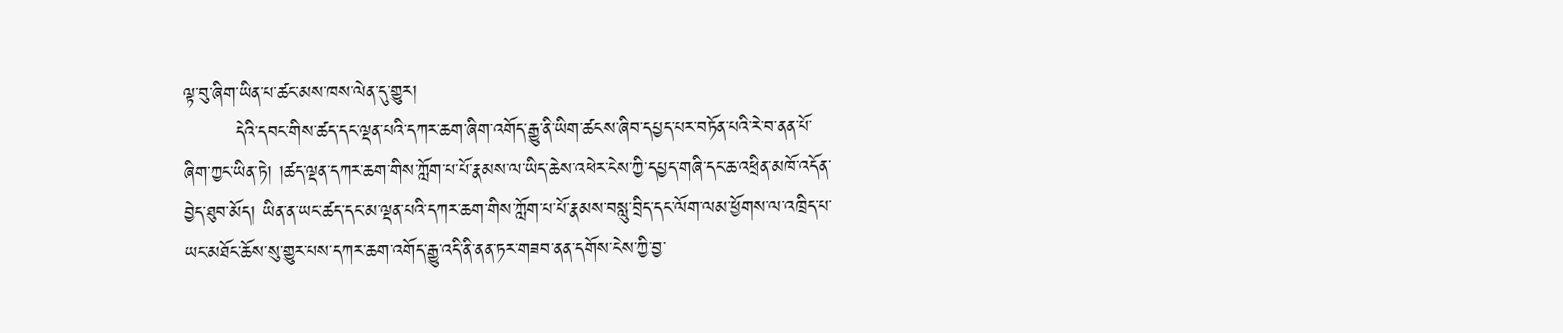ལྟ་བུ་ཞིག་ཡིན་པ་ཚང་མས་ཁས་ལེན་དུ་གྱུར།
        དེའི་དབང་གིས་ཚད་དང་ལྡན་པའི་དཀར་ཆག་ཞིག་འགོད་རྒྱུ་ནི་ཡིག་ཚངས་ཞིབ་དཔྱད་པར་བཏོན་པའི་རེ་བ་ནན་པོ་ཞིག་ཀྱང་ཡིན་ཏེ། །ཚད་ལྡན་དཀར་ཆག་གིས་ཀློག་པ་པོ་རྣམས་ལ་ཡིད་ཆེས་འཕེར་ངེས་ཀྱི་དཔྱད་གཞི་དང་ཆ་འཕྲིན་མཁོ་འདོན་བྱེད་ཐུབ་མོད། ཡིན་ན་ཡང་ཚད་དང་མ་ལྡན་པའི་དཀར་ཆག་གིས་ཀློག་པ་པོ་རྣམས་བསླུ་བྲིད་དང་ལོག་ལམ་ཕྱོགས་ལ་འཁྲིད་པ་ཡང་མཐོང་ཆོས་སུ་གྱུར་པས་དཀར་ཆག་འགོད་རྒྱུ་འདི་ནི་ནན་ཏར་གཟབ་ནན་དགོས་ངེས་ཀྱི་བྱ་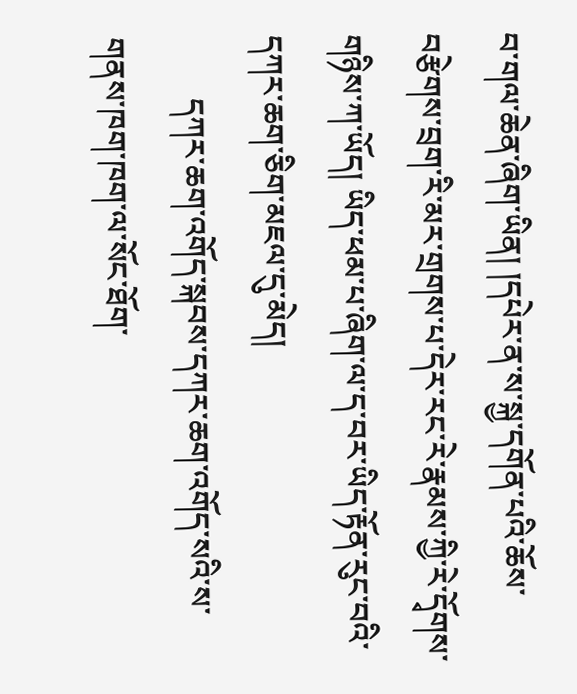བ་གལ་ཆེན་ཞིག་ཡིན། །དཔེར་ན་ས་སྐྱ་དགོན་པའི་ཆོས་བརྩེགས་བྲག་རི་མར་གྲགས་པ་དེར་རང་རེ་རྣམས་ཀྱི་རེ་དྭོགས་གཉིས་ཀ་ཡོད། ཡིད་ཕམ་པ་ཞིག་ལ་ད་བར་ཡིད་རྟོན་རུང་བའི་དཀར་ཆག་ཅིག་མཇལ་དུ་མེད།
        དཀར་ཆག་འགོད་སྐབས་དཀར་ཆག་འགོད་སའི་ས་གནས་ཁག་ཁག་ལ་སོང་ཐོག་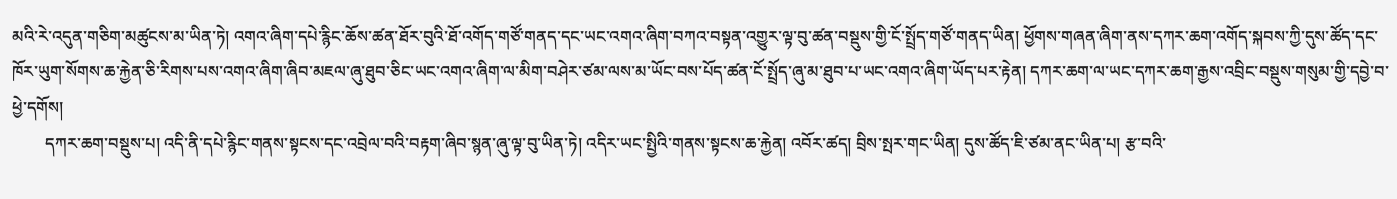མའི་རེ་འདུན་གཅིག་མཚུངས་མ་ཡིན་ཏེ། འགའ་ཞིག་དཔེ་རྙིང་ཆོས་ཚན་ཐོར་བུའི་ཐོ་འགོད་གཙོ་གནད་དང་ཡང་འགའ་ཞིག་བཀའ་བསྟན་འགྱུར་ལྟ་བུ་ཚན་བསྡུས་གྱི་ངོ་སྤྲོད་གཙོ་གནད་ཡིན། ཕྱོགས་གཞན་ཞིག་ནས་དཀར་ཆག་འགོད་སྐབས་ཀྱི་དུས་ཚོད་དང་ཁོར་ཡུག་སོགས་ཆ་རྐྱེན་ཅི་རིགས་པས་འགའ་ཞིག་ཞིབ་མཇལ་ཞུ་ཐུབ་ཅིང་ཡང་འགའ་ཞིག་ལ་མིག་བཤེར་ཙམ་ལས་མ་ཡོང་བས་པོད་ཚན་ངོ་སྤྲོད་ཞུ་མ་ཐུབ་པ་ཡང་འགའ་ཞིག་ཡོད་པར་རྟེན། དཀར་ཆག་ལ་ཡང་དཀར་ཆག་རྒྱས་འབྲིང་བསྡུས་གསུམ་གྱི་དབྱེ་བ་ཕྱེ་དགོས།
        དཀར་ཆག་བསྡུས་པ། འདི་ནི་དཔེ་རྙིང་གནས་སྟངས་དང་འབྲེལ་བའི་བརྟག་ཞིབ་སྙན་ཞུ་ལྟ་བུ་ཡིན་ཏེ། འདིར་ཡང་སྤྱིའི་གནས་སྟངས་ཆ་རྐྱེན། འབོར་ཚད། བྲིས་སྤར་གང་ཡིན། དུས་ཚོད་ཇི་ཙམ་ནང་ཡིན་པ། རྩ་བའི་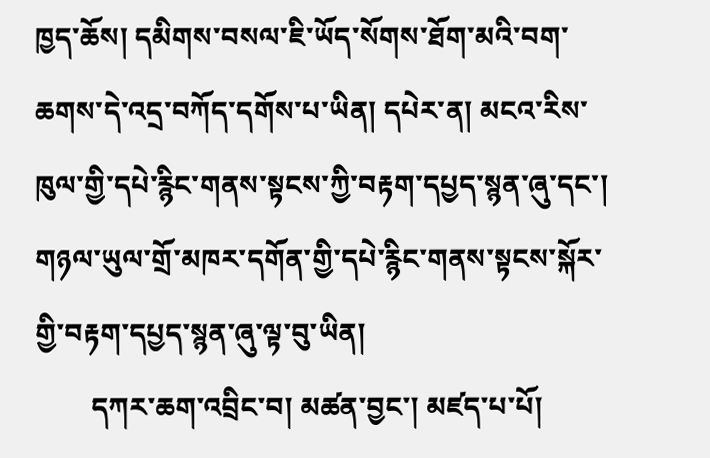ཁྱད་ཆོས། དམིགས་བསལ་ཇི་ཡོད་སོགས་ཐོག་མའི་བག་ཆགས་དེ་འདྲ་བཀོད་དགོས་པ་ཡིན། དཔེར་ན། མངའ་རིས་ཁུལ་གྱི་དཔེ་རྙིང་གནས་སྟངས་ཀྱི་བརྟག་དཔྱད་སྙན་ཞུ་དང་། གཉལ་ཡུལ་གྲོ་མཁར་དགོན་གྱི་དཔེ་རྙིང་གནས་སྟངས་སྐོར་གྱི་བརྟག་དཔྱད་སྙན་ཞུ་ལྟ་བུ་ཡིན།
        དཀར་ཆག་འབྲིང་བ། མཚན་བྱང་། མཛད་པ་པོ།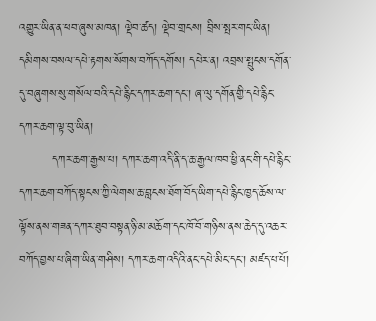འགྱུར་ཡིན་ན་ཕབ་ཞུས་མཁན། ལྡེབ་ཚད། ལྡེབ་གྲངས། བྲིས་སྤར་གང་ཡིན། དམིགས་བསལ་དཔེ་རྟགས་སོགས་བཀོད་དགོས། དཔེར་ན། འབྲས་སྤུངས་དགོན་དུ་བཞུགས་སུ་གསོལ་བའི་དཔེ་རྙིང་དཀར་ཆག་དང་། ཞ་ལུ་དགོན་གྱི་དཔེ་རྙིང་དཀར་ཆག་ལྟ་བུ་ཡིན།
        དཀར་ཆག་རྒྱས་པ། དཀར་ཆག་འདི་ནི་ད་ཆ་རྒྱལ་ཁབ་ཕྱི་ནང་གི་དཔེ་རྙིང་དཀར་ཆག་བཀོད་སྟངས་ཀྱི་ལེགས་ཆ་བླངས་ཐོག་བོད་ཡིག་དཔེ་རྙིང་ཁྱད་ཆོས་ལ་ལྟོས་ནས་གཟན་དཀར་ཐུབ་བསྟན་ཉི་མ་མཆོག་དང་ཁོ་བོ་གཉིས་ནས་ཆེད་དུ་འཆར་བཀོད་བྱས་པ་ཞིག་ཡིན་གཤིས། དཀར་ཆག་འདིའི་ནང་དཔེ་མིང་དང་། མཛད་པ་པོ།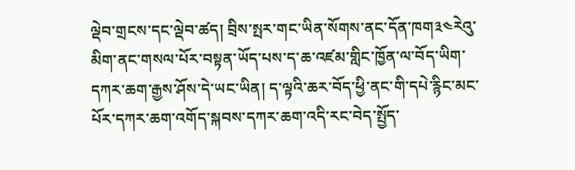ལྡེབ་གྲངས་དང་ལྡེབ་ཚད། བྲིས་སྤར་གང་ཡིན་སོགས་ནང་དོན་ཁག༣༤རེའུ་མིག་ནང་གསལ་པོར་བསྟན་ཡོད་པས་ད་ཆ་འཛམ་གླིང་ཁྱོན་ལ་བོད་ཡིག་དཀར་ཆག་རྒྱས་ཤོས་དེ་ཡང་ཡིན། ད་ལྟའི་ཆར་བོད་ཕྱི་ནང་གི་དཔེ་རྙིང་མང་པོར་དཀར་ཆག་འགོད་སྐབས་དཀར་ཆག་འདི་རང་བེད་སྤྱོད་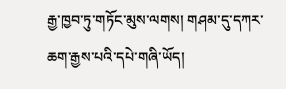རྒྱ་ཁྱབ་ཏུ་གཏོང་མུས་ལགས། གཤམ་དུ་དཀར་ཆག་རྒྱས་པའི་དཔེ་གཞི་ཡོད།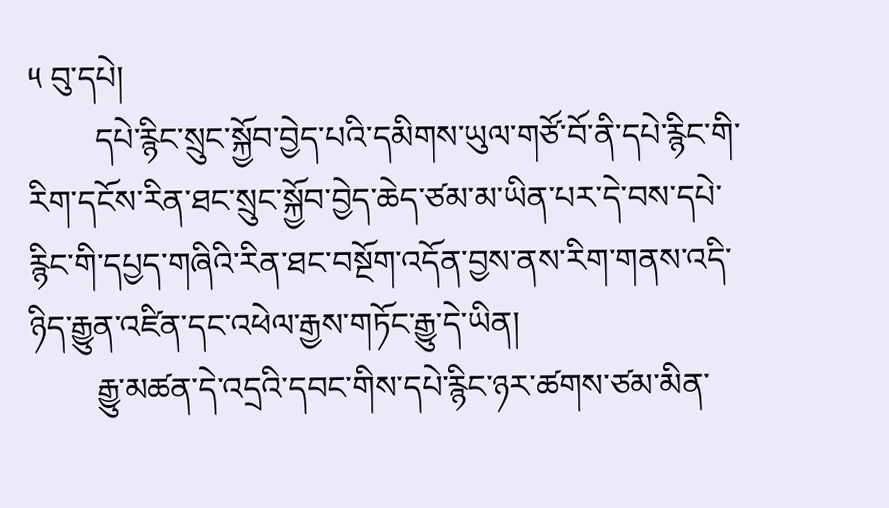༥ བུ་དཔེ།
        དཔེ་རྙིང་སྲུང་སྐྱོབ་བྱེད་པའི་དམིགས་ཡུལ་གཙོ་བོ་ནི་དཔེ་རྙིང་གི་རིག་དངོས་རིན་ཐང་སྲུང་སྐྱོབ་བྱེད་ཆེད་ཙམ་མ་ཡིན་པར་དེ་བས་དཔེ་རྙིང་གི་དཔྱད་གཞིའི་རིན་ཐང་བསྔོག་འདོན་བྱས་ནས་རིག་གནས་འདི་ཉིད་རྒྱུན་འཛིན་དང་འཕེལ་རྒྱས་གཏོང་རྒྱུ་དེ་ཡིན།
        རྒྱུ་མཚན་དེ་འདྲའི་དབང་གིས་དཔེ་རྙིང་ཉར་ཚགས་ཙམ་མིན་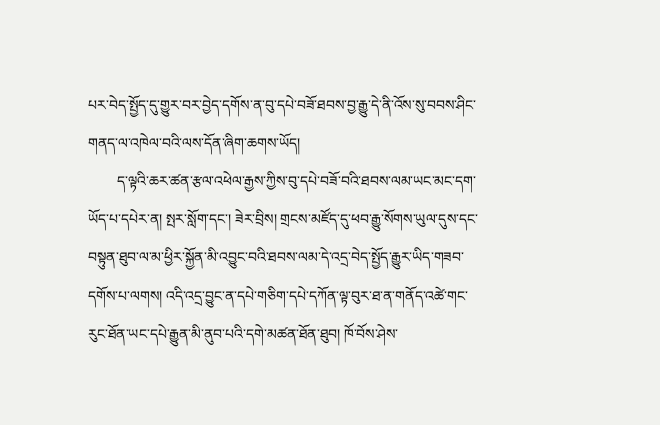པར་བེད་སྤྱོད་དུ་གྱུར་བར་བྱེད་དགོས་ན་བུ་དཔེ་བཟོ་ཐབས་བྱ་རྒྱུ་དེ་ནི་འོས་སུ་བབས་ཤིང་གནད་ལ་འཁེལ་བའི་ལས་དོན་ཞིག་ཆགས་ཡོད།
        ད་ལྟའི་ཆར་ཚན་རྩལ་འཕེལ་རྒྱས་ཀྱིས་བུ་དཔེ་བཟོ་བའི་ཐབས་ལམ་ཡང་མང་དག་ཡོད་པ་དཔེར་ན། སྤར་སློག་དང་། ཟེར་བྲིས། གྲངས་མཛོད་དུ་ཕབ་རྒྱུ་སོགས་ཡུལ་དུས་དང་བསྟུན་ཐུབ་ལ་མ་ཕྱིར་སྐྱོན་མི་འབྱུང་བའི་ཐབས་ལམ་དེ་འདྲ་བེད་སྤྱོད་རྒྱུར་ཡིད་གཟབ་དགོས་པ་ལགས། འདི་འདྲ་བྱུང་ན་དཔེ་གཅིག་དཔེ་དཀོན་ལྟ་བུར་ཐ་ན་གནོད་འཚེ་གང་རུང་ཐོན་ཡང་དཔེ་རྒྱུན་མི་ནུབ་པའི་དགེ་མཚན་ཐོན་ཐུབ། ཁོ་བོས་ཤེས་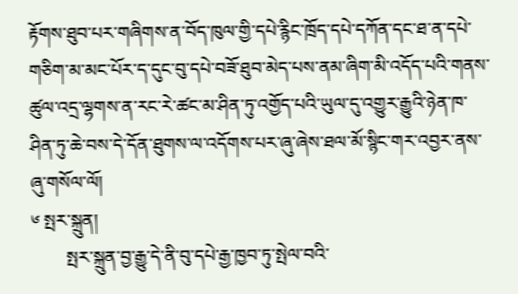རྟོགས་ཐུབ་པར་གཞིགས་ན་བོད་ཁུལ་གྱི་དཔེ་རྙིང་ཁྲོད་དཔེ་དཀོན་དང་ཐ་ན་དཔེ་གཅིག་མ་མང་པོར་ད་དུང་བུ་དཔེ་བཟོ་ཐུབ་མེད་པས་ནམ་ཞིག་མི་འདོད་པའི་གནས་ཚུལ་འདྲ་ལྷགས་ན་རང་རེ་ཚང་མ་ཤིན་ཏུ་འགྱོད་པའི་ཡུལ་དུ་འགྱུར་རྒྱུའི་ཉེན་ཁ་ཤིན་ཏུ་ཆེ་བས་དེ་དོན་ཐུགས་ལ་འདོགས་པར་ཞུ་ཞེས་ཐལ་མོ་སྙིང་གར་འབྱར་ནས་ཞུ་གསོལ་ལོ།
༦ སྤར་སྐྲུན།
        སྤར་སྐྲུན་བྱ་རྒྱུ་དེ་ནི་བུ་དཔེ་རྒྱ་ཁྱབ་ཏུ་སྤེལ་བའི་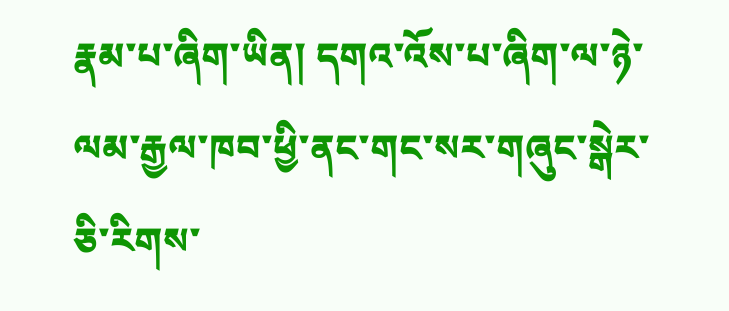རྣམ་པ་ཞིག་ཡིན། དགའ་འོས་པ་ཞིག་ལ་ཉེ་ལམ་རྒྱལ་ཁབ་ཕྱི་ནང་གང་སར་གཞུང་སྒེར་ཅི་རིགས་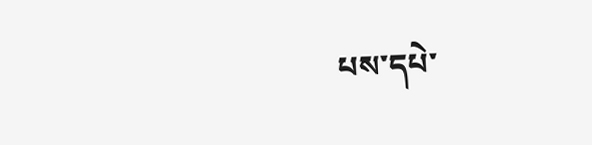པས་དཔེ་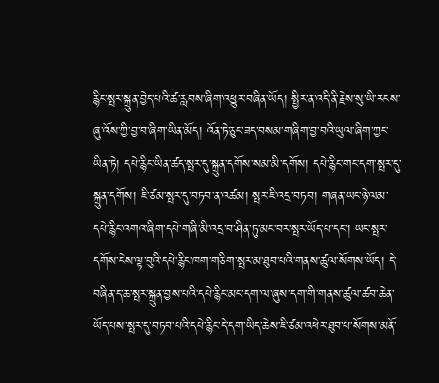རྙིང་སྤར་སྐྲུན་བྱེད་པའི་ཚ་རླབས་ཞིག་འཕྱུར་བཞིན་ཡོད། སྤྱིར་ན་འདི་ནི་རྗེས་སུ་ཡི་རངས་ཞུ་འོས་ཀྱི་བྱ་བ་ཞིག་ཡིན་མོད། འོན་ཏེ་ཅུང་ཟད་བསམ་གཞིག་བྱ་བའི་ཡུལ་ཞིག་ཀྱང་ཡིན་ཏེ། དཔེ་རྙིང་ཡིན་ཚད་སྤར་དུ་སྐྲུན་དགོས་སམ་མི་དགོས། དཔེ་རྙིང་གང་དག་སྤར་དུ་སྐྲུན་དགོས། ཇི་ཙམ་སྤར་དུ་བཏབ་ན་འཚམ། སྤར་ཇི་འདྲ་བཏབ། གཞན་ཡང་ཉེ་ལམ་དཔེ་རྙིང་འགའ་ཞིག་དཔེ་གཞི་མི་འདྲ་བ་ཤིན་ཏུ་མང་བར་སྤར་ཡོད་པ་དང་། ཡང་སྤར་དགོས་ངེས་ལྟ་བུའི་དཔེ་རྙིང་ཁག་གཅིག་སྤར་མ་ཐུབ་པའི་གནས་ཚུལ་སོགས་ཡོད། དེ་བཞིན་ད་ཆ་སྤར་སྐྲུན་བྱས་པའི་དཔེ་རྙིང་མང་དག་ལ་ཞུས་དག་གི་གནས་ཚུལ་ཚབ་ཆེན་ཡོད་པས་སྤར་དུ་བཏབ་པའི་དཔེ་རྙིང་དེ་དག་ཡིད་ཆེས་ཇི་ཙམ་འཕེར་ཐུབ་པ་སོགས་མནོ་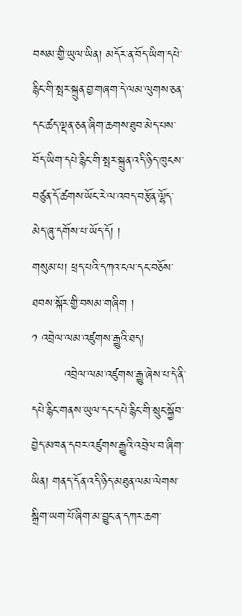བསམ་གྱི་ཡུལ་ཡིན། མདོར་ན་བོད་ཡིག་དཔེ་རྙིང་གི་སྤར་སྐྲུན་བྱ་གཞག་དེ་ལམ་ལུགས་ཅན་དང་ཚད་ལྡན་ཅན་ཞིག་ཆགས་ཐུབ་མེད་པས་བོད་ཡིག་དཔེ་རྙིང་གི་སྤར་སྐྲུན་འདི་ཉིད་ཁུངས་བཙུན་དོ་ཚགས་ཡོང་རེ་ལ་འབད་བརྩོན་ལྷོད་མེད་ཞུ་དགོས་པ་ཡོད་དོ། །
གསུམ་པ། ཕྲད་པའི་དཀའ་ངལ་དང་བཅོས་ཐབས་སྐོར་གྱི་བསམ་གཞིག །
༡ འབྲེལ་ལམ་འཛུགས་རྒྱུའི་ཐད།
        འབྲེལ་ལམ་འཛུགས་རྒྱུ་ཞེས་པ་དེ་ནི་དཔེ་རྙིང་གནས་ཡུལ་དང་དཔེ་རྙིང་གི་སྲུང་སྐྱོབ་བྱེད་མཁན་དབར་འཛུགས་རྒྱུའི་འབྲེལ་བ་ཞིག་ཡིན། གནད་དོན་འདི་ཉིད་མཐུན་ལམ་ལེགས་སྒྲིག་ཡག་པོ་ཞིག་མ་བྱུང་ན་དཀར་ཆག་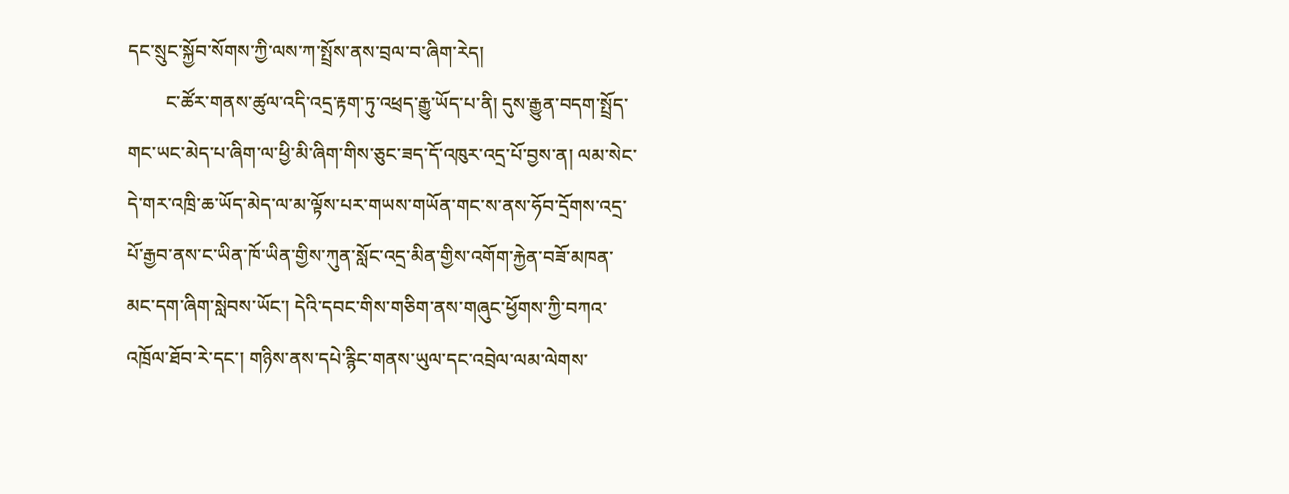དང་སྲུང་སྐྱོབ་སོགས་ཀྱི་ལས་ཀ་སྤྲོས་ནས་བྲལ་བ་ཞིག་རེད།
        ང་ཚོར་གནས་ཚུལ་འདི་འདྲ་རྟག་ཏུ་འཕྲད་རྒྱུ་ཡོད་པ་ནི། དུས་རྒྱུན་བདག་སྤྲོད་གང་ཡང་མེད་པ་ཞིག་ལ་ཕྱི་མི་ཞིག་གིས་ཅུང་ཟད་དོ་འཁུར་འདྲ་པོ་བྱས་ན། ལམ་སེང་དེ་གར་འཁྲི་ཆ་ཡོད་མེད་ལ་མ་ལྟོས་པར་གཡས་གཡོན་གང་ས་ནས་ཧོབ་དྲོགས་འདྲ་པོ་རྒྱབ་ནས་ང་ཡིན་ཁོ་ཡིན་གྱིས་ཀུན་སློང་འདྲ་མིན་གྱིས་འགོག་རྐྱེན་བཟོ་མཁན་མང་དག་ཞིག་སླེབས་ཡོང་། དེའི་དབང་གིས་གཅིག་ནས་གཞུང་ཕྱོགས་ཀྱི་བཀའ་འཁྲོལ་ཐོབ་རེ་དང་། གཉིས་ནས་དཔེ་རྙིང་གནས་ཡུལ་དང་འབྲེལ་ལམ་ལེགས་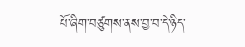པོ་ཞིག་བཙུགས་ནས་བྱ་བ་དེ་ཉིད་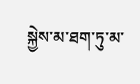སྐྱེས་མ་ཐག་ཏུ་མ་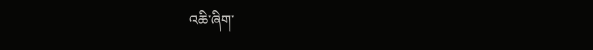འཆི་ཞིག་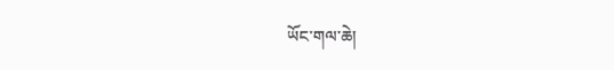ཡོང་གལ་ཆེ།